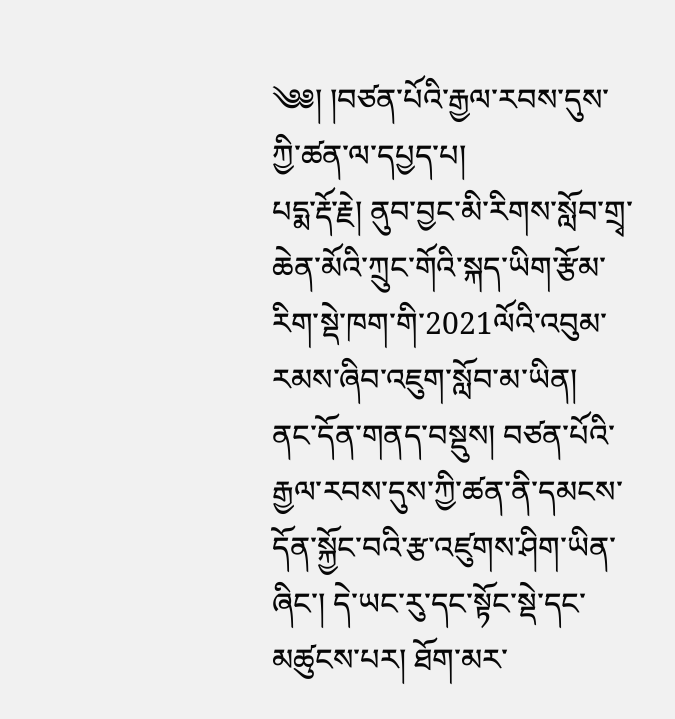༄༅། །བཙན་པོའི་རྒྱལ་རབས་དུས་ཀྱི་ཚན་ལ་དཔྱད་པ།
པདྨ་རྡོ་རྗེ། ནུབ་བྱང་མི་རིགས་སློབ་གྲྭ་ཆེན་མོའི་ཀྲུང་གོའི་སྐད་ཡིག་རྩོམ་རིག་སྡེ་ཁག་གི་2021ལོའི་འབུམ་རམས་ཞིབ་འཇུག་སློབ་མ་ཡིན།
ནང་དོན་གནད་བསྡུས། བཙན་པོའི་རྒྱལ་རབས་དུས་ཀྱི་ཚན་ནི་དམངས་དོན་སྐྱོང་བའི་རྩ་འཛུགས་ཤིག་ཡིན་ཞིང་། དེ་ཡང་རུ་དང་སྟོང་སྡེ་དང་མཚུངས་པར། ཐོག་མར་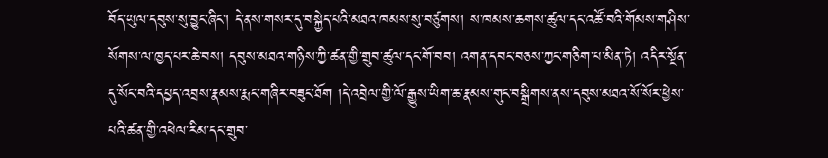བོད་ཡུལ་དབུས་སུ་བྱུང་ཞིང་། དེ་ནས་གསར་དུ་བསྐྱེད་པའི་མཐའ་ཁམས་སུ་བཙུགས། ས་ཁམས་ཆགས་ཚུལ་དང་འཚོ་བའི་གོམས་གཤིས་སོགས་ལ་ཁྱད་པར་ཆེ་བས། དབུས་མཐའ་གཉིས་ཀྱི་ཚན་གྱི་གྲུབ་ཚུལ་དང་གོ་བབ། འགན་དབང་བཅས་ཀྱང་གཅིག་པ་མིན་ཏེ། འདིར་སྔོན་དུ་སོང་བའི་དཔྱད་འབྲས་རྣམས་རྨང་གཞིར་བཟུང་ཐོག །དེ་འབྲེལ་གྱི་ལོ་རྒྱུས་ཡིག་ཆ་རྣམས་གུང་བསྒྲིགས་ནས་དབུས་མཐའ་སོ་སོར་ཕྱེས་པའི་ཚན་གྱི་འཕེལ་རིམ་དང་གྲུབ་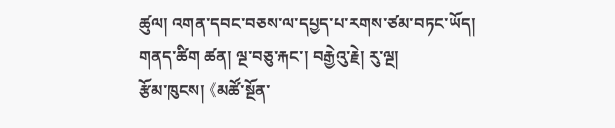ཚུལ། འགན་དབང་བཅས་ལ་དཔྱད་པ་རགས་ཙམ་བཏང་ཡོད།
གནད་ཚིག ཚན། ལྔ་བཅུ་རྐང་། བརྒྱེའུ་རྗེ། རུ་ལྔ།
རྩོམ་ཁུངས། 《མཚོ་སྔོན་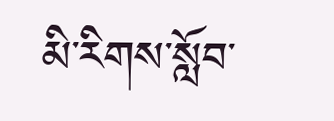མི་རིགས་སློབ་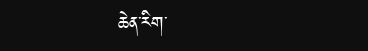ཆེན་རིག་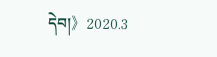དེབ།》2020.3